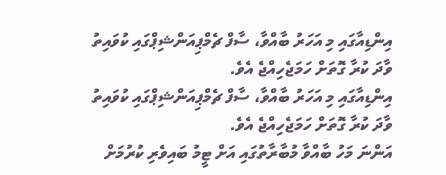އިންޑިއާގައި މި އަހަރު ބާއްވާ، ސާފް ޗެމްޕިއަންޝިޕްގައި ކުވައިތު ވާދަ ކުރާ ގޮތަށް ހަމަޖެހިއްޖެ އެވެ.
އިންޑިއާގައި މި އަހަރު ބާއްވާ، ސާފް ޗެމްޕިއަންޝިޕްގައި ކުވައިތު ވާދަ ކުރާ ގޮތަށް ހަމަޖެހިއްޖެ އެވެ.
އަންނަ މަހު ބާއްވާ މުބާރާތުގައި އަށް ޓީމު ބައިވެރި ކުރުމަށް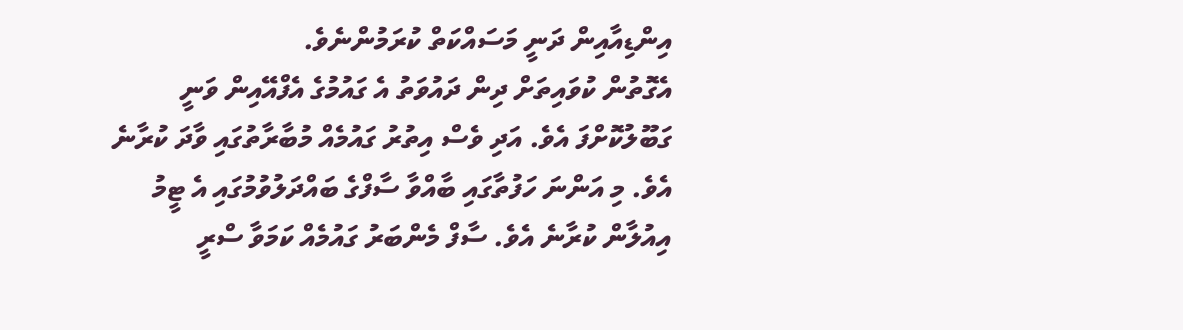އިންޑިއާއިން ދަނީ މަސައްކަތް ކުރަމުންނެވެ.
އެގޮތުން ކުވައިތަށް ދިން ދައުވަތު އެ ގައުމުގެ އެފްއޭއިން ވަނީ ގަބޫލުކޮށްފަ އެވެ. އަދި ވެސް އިތުރު ގައުމެއް މުބާރާތުގައި ވާދަ ކުރާނެ އެވެ. މި އަންނަ ހަފުތާގައި ބާއްވާ ސާފްގެ ބައްދަލުވުމުގައި އެ ޓީމު އިއުލާން ކުރާނެ އެވެ. ސާފް މެންބަރު ގައުމެއް ކަމަވާ ސްރީ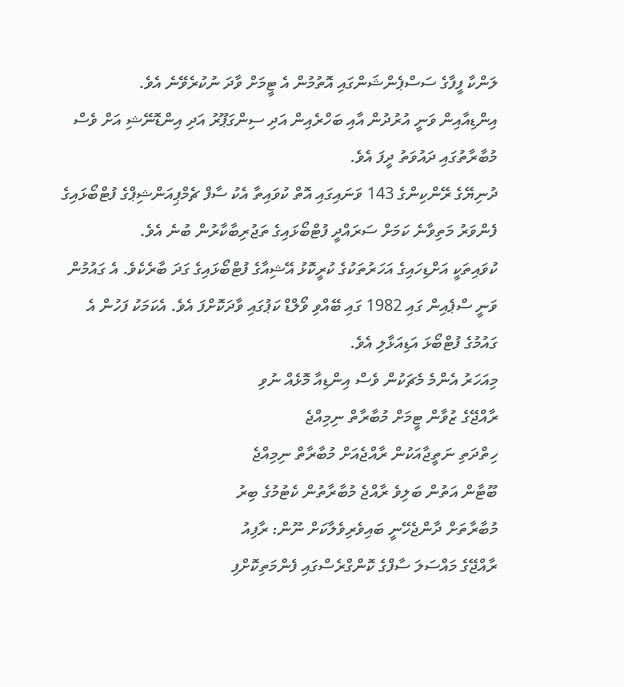ލަންކާ ފީފާގެ ސަސްޕެންޝަންގައި އޮތުމުން އެ ޓީމަށް ވާދަ ނުކުރެވޭނެ އެވެ.
އިންޑިއާއިން ވަނީ އުރުދުން އާއި ބަހްރެއިން އަދި ސިންގަޕޫރު އަދި އިންޑޮނޭޝި އަށް ވެސް މުބާރާތުގައި ދައުވަތު ދީފަ އެވެ.
ދުނިޔޭގެ ރޭންކިންގެ 143 ވަނައިގައި އޮތް ކުވައިތާ އެކު ސާފް ޗެމްޕިއަންޝިޕްގެ ފުޓްބޯޅައިގެ ފެންވަރު މަތިވާނެ ކަމަށް ސަރައްދީ ފުޓްބޯޅައިގެ ތަޖުރިބާކާރުން ބުނެ އެވެ.
ކުވައިތަކީ އަށްޑިހައިގެ އަހަރުތަކުގެ ކުރީކޮޅު އޭޝިއާގެ ފުޓްބޯޅައިގެ ގަދަ ބާރެކެވެ. އެ ގައުމުން ވަނީ ސްޕެއިން ގައި 1982 ގައި ބޭއްވި ވޯލްޑް ކަޕުގައި ވާދަކޮށްފަ އެވެ. އެކަމަކު ފަހުން އެ ގައުމުގެ ފުޓްބޯޅަ އަޑިއަޅާލި އެވެ.
މިއަހަރު އެންމެ މެޗަކުން ވެސް އިންޑިއާ މޮޅެއް ނުވި
ރާއްޖޭގެ ޒުވާން ޓީމަށް މުބާރާތް ނިމިއްޖެ
ހިތްދަތި ނަތީޖާއަކުން ރާއްޖެއަށް މުބާރާތް ނިމިއްޖެ
ބޫޓާން އަތުން ބަލިވެ ރާއްޖެ މުބާރާތުން ކެޓުމުގެ ބިރު
މުބާރާތަށް ދާންޖެހޭނީ ބައިވެރިވެލާކަށް ނޫން: ރާފިއު
ރާއްޖޭގެ މައްސަލަ ސާފްގެ ކޮންގްރެސްގައި ފެންމަތިކޮށްފި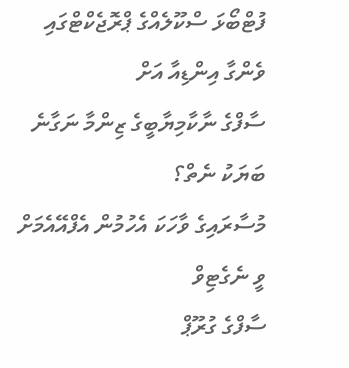ފުޓްބޯޅަ ސްކޫލެއްގެ ޕްރޮޖެކްޓްގައި ވެންގާ އިންޑިއާ އަށް
ސާފްގެ ނާކާމިޔާބީގެ ޒިންމާ ނަގާނެ ބަޔަކު ނެތް؟
މުސާރައިގެ ވާހަކަ އެހުމުން އެފްއޭއެމަށް ވީ ނެގެޓިވް
ސާފްގެ ގުރޫޕް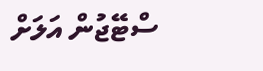ސްޓޭޖުން އަލަށް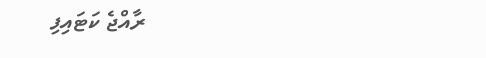ރާއްޖެ ކަޓައިފި